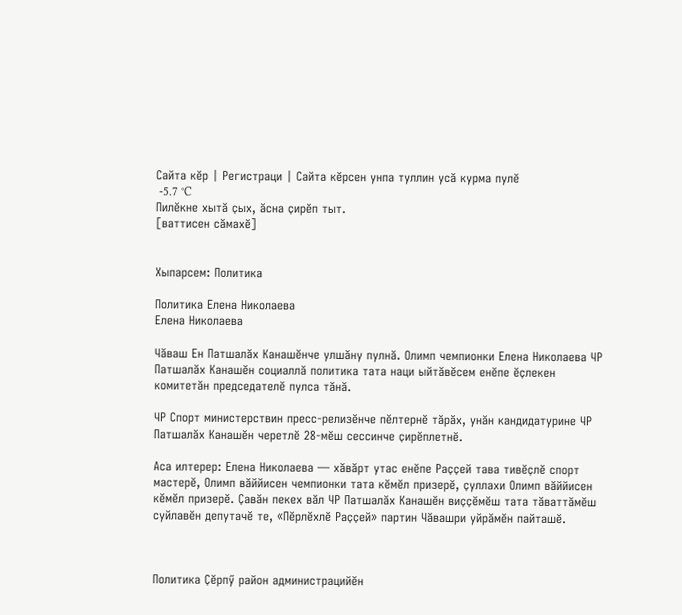Сайта кӗр | Регистраци | Сайта кӗрсен унпа туллин усӑ курма пулӗ
 -5.7 °C
Пилӗкне хытӑ ҫых, ӑсна ҫирӗп тыт.
[ваттисен сӑмахӗ]


Хыпарсем: Политика

Политика Елена Николаева
Елена Николаева

Чӑваш Ен Патшалӑх Канашӗнче улшӑну пулнӑ. Олимп чемпионки Елена Николаева ЧР Патшалӑх Канашӗн социаллӑ политика тата наци ыйтӑвӗсем енӗпе ӗҫлекен комитетӑн председателӗ пулса тӑнӑ.

ЧР Спорт министерствин пресс-релизӗнче пӗлтернӗ тӑрӑх, унӑн кандидатурине ЧР Патшалӑх Канашӗн черетлӗ 28-мӗш сессинче ҫирӗплетнӗ.

Аса илтерер: Елена Николаева — хӑвӑрт утас енӗпе Раҫҫей тава тивӗҫлӗ спорт мастерӗ, Олимп вӑййисен чемпионки тата кӗмӗл призерӗ, ҫуллахи Олимп вӑййисен кӗмӗл призерӗ. Ҫавӑн пекех вӑл ЧР Патшалӑх Канашӗн виҫҫӗмӗш тата тӑваттӑмӗш суйлавӗн депутачӗ те, «Пӗрлӗхлӗ Раҫҫей» партин Чӑвашри уйрӑмӗн пайташӗ.



Политика Ҫӗрпӳ район администрацийӗн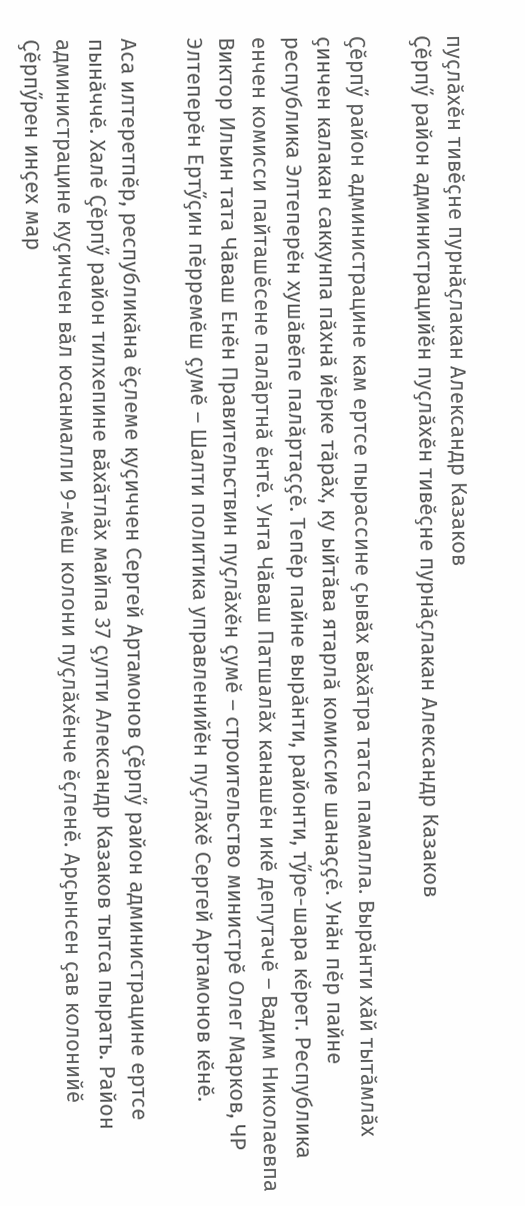пуҫлӑхӗн тивӗҫне пурнӑҫлакан Александр Казаков
Ҫӗрпӳ район администрацийӗн пуҫлӑхӗн тивӗҫне пурнӑҫлакан Александр Казаков

Ҫӗрпӳ район администрацине кам ертсе пырассине ҫывӑх вӑхӑтра татса памалла. Вырӑнти хӑй тытӑмлӑх ҫинчен калакан саккунпа пӑхнӑ йӗрке тӑрӑх, ку ыйтӑва ятарлӑ комиссие шанаҫҫӗ. Унӑн пӗр пайне республика Элтеперӗн хушӑвӗпе палӑртаҫҫӗ. Тепӗр пайне вырӑнти, районти, тӳре-шара кӗрет. Республика енчен комисси пайташӗсене палӑртнӑ ӗнтӗ. Унта Чӑваш Патшалӑх канашӗн икӗ депутачӗ – Вадим Николаевпа Виктор Ильин тата Чӑваш Енӗн Правительствин пуҫлӑхӗн ҫумӗ – строительство министрӗ Олег Марков, ЧР Элтеперӗн Ертӳҫин пӗрремӗш ҫумӗ – Шалти политика управленийӗн пуҫлӑхӗ Сергей Артамонов кӗнӗ.

Аса илтеретпӗр, республикӑна ӗҫлеме куҫиччен Сергей Артамонов Ҫӗрпӳ район администрацине ертсе пынӑччӗ. Халӗ Ҫӗрпӳ район тилхепине вӑхӑтлӑх майпа 37 ҫулти Александр Казаков тытса пырать. Район администрацине куҫиччен вӑл юсанмалли 9-мӗш колони пуҫлӑхӗнче ӗҫленӗ. Арҫынсен ҫав колонийӗ Ҫӗрпӳрен инҫех мар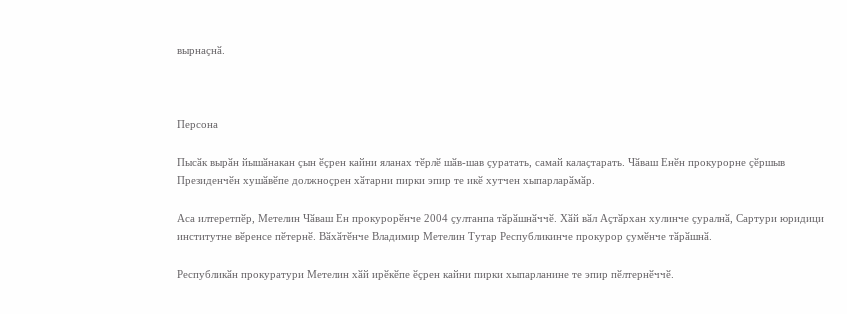вырнаҫнӑ.



Персона

Пысӑк вырӑн йышӑнакан ҫын ӗҫрен кайни яланах тӗрлӗ шӑв-шав ҫуратать, самай калаҫтарать. Чӑваш Енӗн прокурорне ҫӗршыв Президенчӗн хушӑвӗпе должноҫрен хӑтарни пирки эпир те икӗ хутчен хыпарларӑмӑр.

Аса илтеретпӗр, Метелин Чӑваш Ен прокурорӗнче 2004 ҫултанпа тӑрӑшнӑччӗ. Хӑй вӑл Аҫтӑрхан хулинче ҫуралнӑ, Сартури юридици институтне вӗренсе пӗтернӗ. Вӑхӑтӗнче Владимир Метелин Тутар Республикинче прокурор ҫумӗнче тӑрӑшнӑ.

Республикӑн прокуратури Метелин хӑй ирӗкӗпе ӗҫрен кайни пирки хыпарланине те эпир пӗлтернӗччӗ.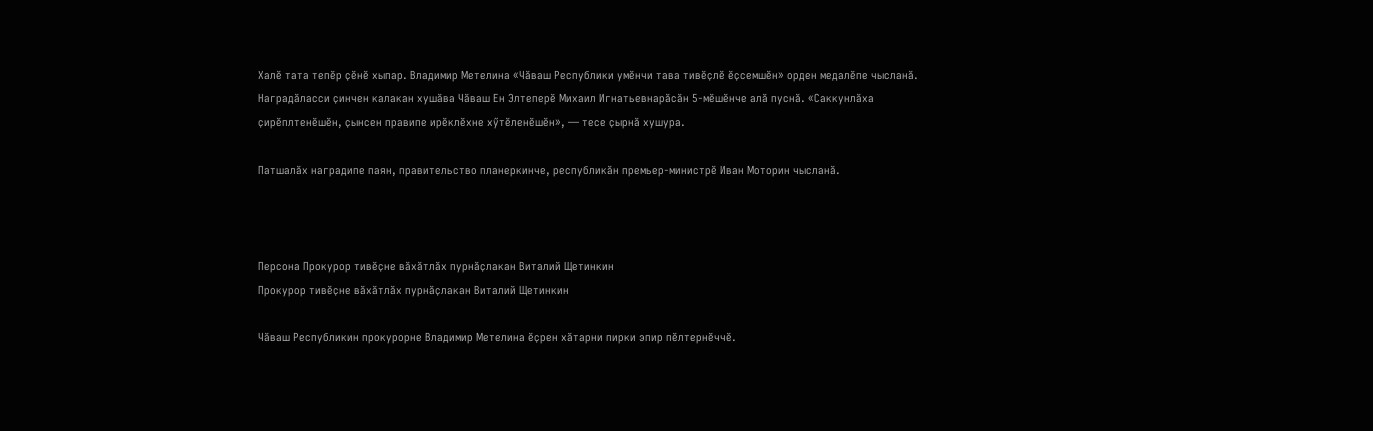Халӗ тата тепӗр ҫӗнӗ хыпар. Владимир Метелина «Чӑваш Республики умӗнчи тава тивӗҫлӗ ӗҫсемшӗн» орден медалӗпе чысланӑ. Наградӑласси ҫинчен калакан хушӑва Чӑваш Ен Элтеперӗ Михаил Игнатьевнарӑсӑн 5-мӗшӗнче алӑ пуснӑ. «Саккунлӑха ҫирӗплтенӗшӗн, ҫынсен правипе ирӗклӗхне хӳтӗленӗшӗн», — тесе ҫырнӑ хушура.

Патшалӑх наградипе паян, правительство планеркинче, республикӑн премьер-министрӗ Иван Моторин чысланӑ.



Персона Прокурор тивӗҫне вӑхӑтлӑх пурнӑҫлакан Виталий Щетинкин
Прокурор тивӗҫне вӑхӑтлӑх пурнӑҫлакан Виталий Щетинкин

Чӑваш Республикин прокурорне Владимир Метелина ӗҫрен хӑтарни пирки эпир пӗлтернӗччӗ.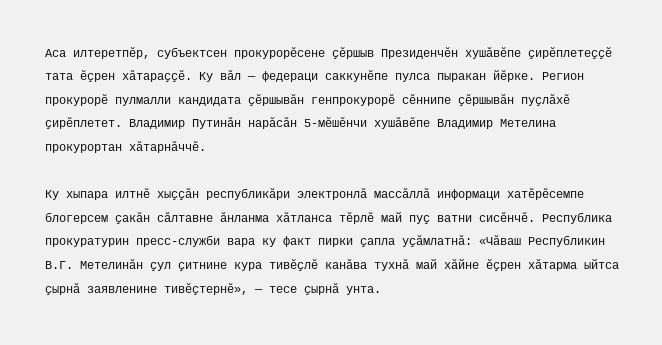Аса илтеретпӗр, субъектсен прокурорӗсене ҫӗршыв Президенчӗн хушӑвӗпе ҫирӗплетеҫҫӗ тата ӗҫрен хӑтараҫҫӗ. Ку вӑл — федераци саккунӗпе пулса пыракан йӗрке. Регион прокурорӗ пулмалли кандидата ҫӗршывӑн генпрокурорӗ сӗннипе ҫӗршывӑн пуҫлӑхӗ ҫирӗплетет. Владимир Путинӑн нарӑсӑн 5-мӗшӗнчи хушӑвӗпе Владимир Метелина прокурортан хӑтарнӑччӗ.

Ку хыпара илтнӗ хыҫҫӑн республикӑри электронлӑ массӑллӑ информаци хатӗрӗсемпе блогерсем ҫакӑн сӑлтавне ӑнланма хӑтланса тӗрлӗ май пуҫ ватни сисӗнчӗ. Республика прокуратурин пресс-служби вара ку факт пирки ҫапла уҫӑмлатнӑ: «Чӑваш Республикин В.Г. Метелинӑн ҫул ҫитнине кура тивӗҫлӗ канӑва тухнӑ май хӑйне ӗҫрен хӑтарма ыйтса ҫырнӑ заявленине тивӗҫтернӗ», — тесе ҫырнӑ унта.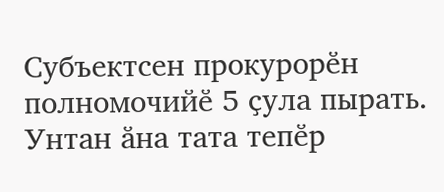Субъектсен прокурорӗн полномочийӗ 5 ҫула пырать. Унтан ӑна тата тепӗр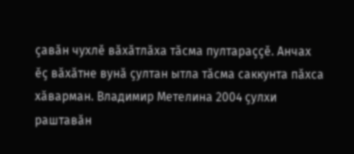ҫавӑн чухлӗ вӑхӑтлӑха тӑсма пултараҫҫӗ. Анчах ӗҫ вӑхӑтне вунӑ ҫултан ытла тӑсма саккунта пӑхса хӑварман. Владимир Метелина 2004 ҫулхи раштавӑн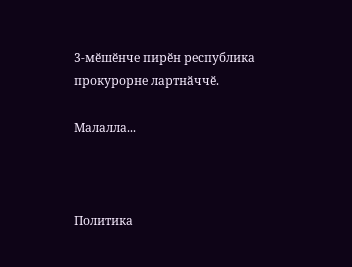3-мӗшӗнче пирӗн республика прокурорне лартнӑччӗ.

Малалла...



Политика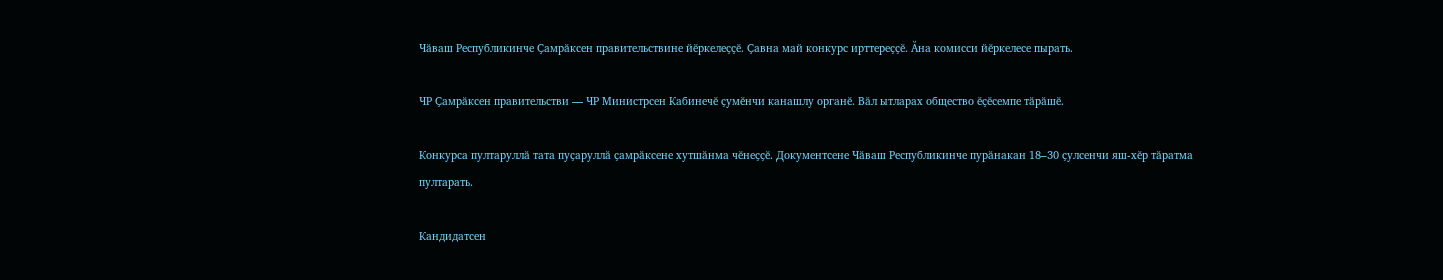Чӑваш Республикинче Ҫамрӑксен правительствине йӗркелеҫҫӗ. Ҫавна май конкурс ирттереҫҫӗ. Ӑна комисси йӗркелесе пырать.

ЧР Ҫамрӑксен правительстви — ЧР Министрсен Кабинечӗ ҫумӗнчи канашлу органӗ. Вӑл ытларах общество ӗҫӗсемпе тӑрӑшӗ.

Конкурса пултаруллӑ тата пуҫаруллӑ ҫамрӑксене хутшӑнма чӗнеҫҫӗ. Документсене Чӑваш Республикинче пурӑнакан 18–30 ҫулсенчи яш-хӗр тӑратма пултарать.

Кандидатсен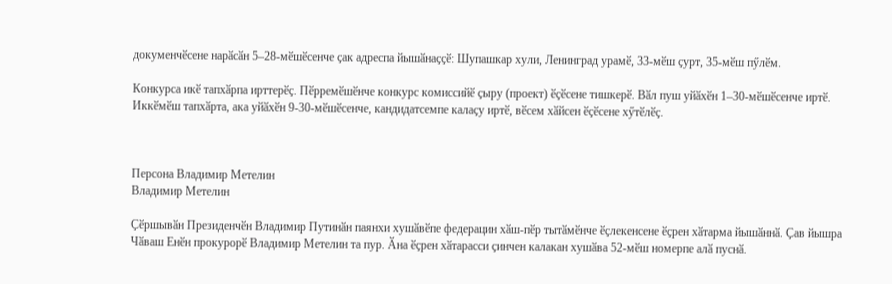докуменчӗсене нарӑсӑн 5–28-мӗшӗсенче ҫак адреспа йышӑнаҫҫӗ: Шупашкар хули, Ленинград урамӗ, 33-мӗш ҫурт, 35-мӗш пӳлӗм.

Конкурса икӗ тапхӑрпа ирттерӗҫ. Пӗрремӗшӗнче конкурс комиссийӗ ҫыру (проект) ӗҫӗсене тишкерӗ. Вӑл пуш уйӑхӗн 1–30-мӗшӗсенче иртӗ. Иккӗмӗш тапхӑрта, ака уйӑхӗн 9-30-мӗшӗсенче, кандидатсемпе калаҫу иртӗ, вӗсем хӑйсен ӗҫӗсене хӳтӗлӗҫ.



Персона Владимир Метелин
Владимир Метелин

Ҫӗршывӑн Президенчӗн Владимир Путинӑн паянхи хушӑвӗпе федерацин хӑш-пӗр тытӑмӗнче ӗҫлекенсене ӗҫрен хӑтарма йышӑннӑ. Ҫав йышра Чӑваш Енӗн прокурорӗ Владимир Метелин та пур. Ӑна ӗҫрен хӑтарасси ҫинчен калакан хушӑва 52-мӗш номерпе алӑ пуснӑ.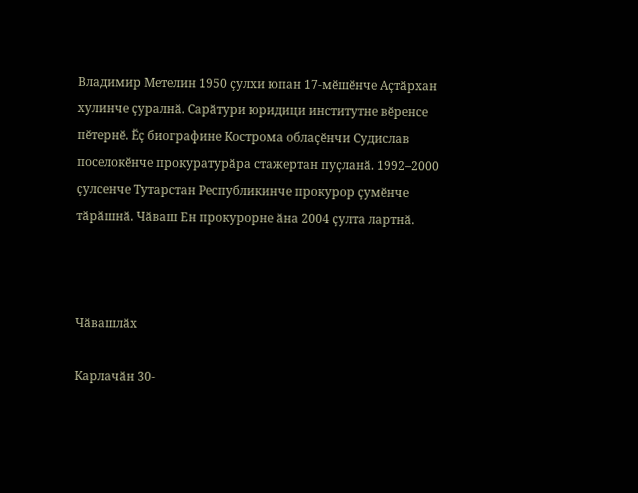Владимир Метелин 1950 ҫулхи юпан 17-мӗшӗнче Аҫтӑрхан хулинче ҫуралнӑ. Сарӑтури юридици институтне вӗренсе пӗтернӗ. Ӗҫ биографине Кострома облаҫӗнчи Судислав поселокӗнче прокуратурӑра стажертан пуҫланӑ. 1992–2000 ҫулсенче Тутарстан Республикинче прокурор ҫумӗнче тӑрӑшнӑ. Чӑваш Ен прокурорне ӑна 2004 ҫулта лартнӑ.



Чӑвашлӑх

Карлачӑн 30-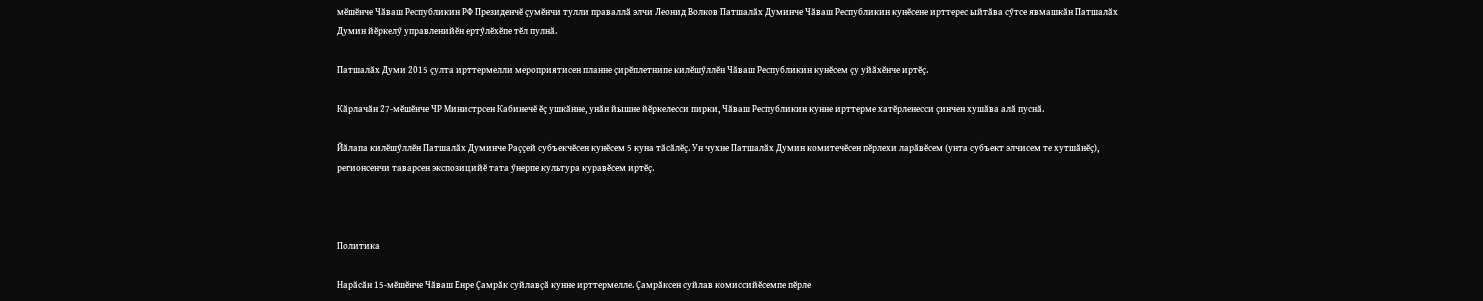мӗшӗнче Чӑваш Республикин РФ Президенчӗ ҫумӗнчи тулли праваллӑ элчи Леонид Волков Патшалӑх Думинче Чӑваш Республикин кунӗсене ирттерес ыйтӑва сӳтсе явмашкӑн Патшалӑх Думин йӗркелӳ управленийӗн ертӳлӗхӗпе тӗл пулнӑ.

Патшалӑх Думи 2015 ҫулта ирттермелли мероприятисен планне ҫирӗплетнипе килӗшӳллӗн Чӑваш Республикин кунӗсем ҫу уйӑхӗнче иртӗҫ.

Кӑрлачӑн 27-мӗшӗнче ЧР Министрсен Кабинечӗ ӗҫ ушкӑнне, унӑн йышне йӗркелесси пирки, Чӑваш Республикин кунне ирттерме хатӗрленесси ҫинчен хушӑва алӑ пуснӑ.

Йӑлапа килӗшӳллӗн Патшалӑх Думинче Раҫҫей субъекчӗсен кунӗсем 5 куна тӑсӑлӗҫ. Ун чухне Патшалӑх Думин комитечӗсен пӗрлехи ларӑвӗсем (унта субъект элчисем те хутшӑнӗҫ), регионсенчи таварсен экспозицийӗ тата ӳнерпе культура куравӗсем иртӗҫ.



Политика

Нарӑсӑн 15-мӗшӗнче Чӑваш Енре Ҫамрӑк суйлавҫӑ кунне ирттермелле. Ҫамрӑксен суйлав комиссийӗсемпе пӗрле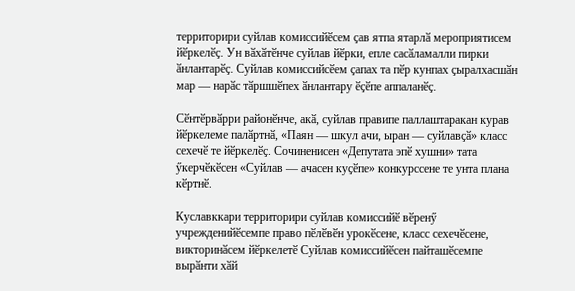территорири суйлав комиссийӗсем ҫав ятпа ятарлӑ мероприятисем йӗркелӗҫ. Ун вӑхӑтӗнче суйлав йӗрки, епле сасӑламалли пирки ӑнлантарӗҫ. Суйлав комиссийсӗем ҫапах та пӗр кунпах ҫыралхасшӑн мар — нарӑс тӑршшӗпех ӑнлантару ӗҫӗпе аппаланӗҫ.

Сӗнтӗрвӑрри районӗнче, акӑ, суйлав правипе паллаштаракан курав йӗркелеме палӑртнӑ, «Паян — шкул ачи, ыран — суйлавҫӑ» класс сехечӗ те йӗркелӗҫ. Сочиненисен «Депутата эпӗ хушни» тата ӳкерчӗкӗсен «Суйлав — ачасен куҫӗпе» конкурссене те унта плана кӗртнӗ.

Куславккари территорири суйлав комиссийӗ вӗренӳ учрежденийӗсемпе право пӗлӗвӗн урокӗсене, класс сехечӗсене, викторинӑсем йӗркелетӗ Суйлав комиссийӗсен пайташӗсемпе вырӑнти хӑй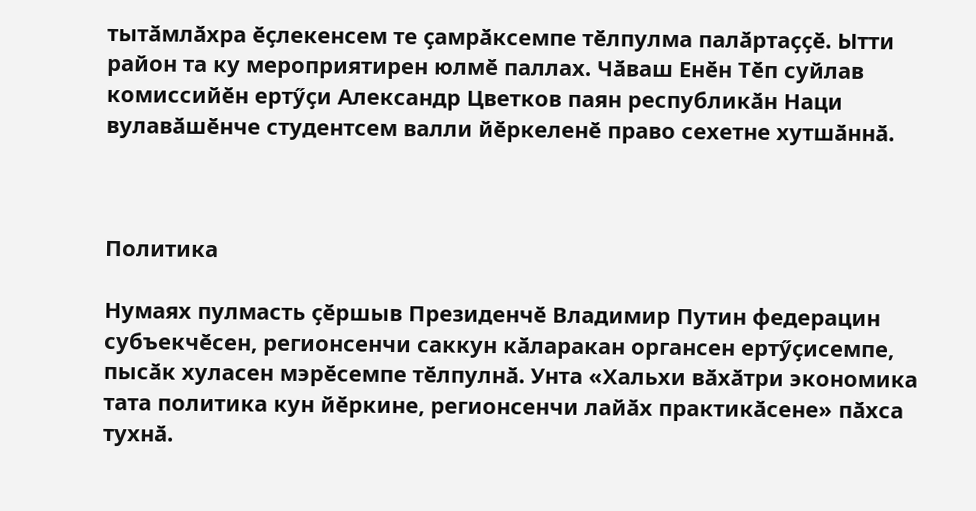тытӑмлӑхра ӗҫлекенсем те ҫамрӑксемпе тӗлпулма палӑртаҫҫӗ. Ытти район та ку мероприятирен юлмӗ паллах. Чӑваш Енӗн Тӗп суйлав комиссийӗн ертӳҫи Александр Цветков паян республикӑн Наци вулавӑшӗнче студентсем валли йӗркеленӗ право сехетне хутшӑннӑ.



Политика

Нумаях пулмасть ҫӗршыв Президенчӗ Владимир Путин федерацин субъекчӗсен, регионсенчи саккун кӑларакан органсен ертӳҫисемпе, пысӑк хуласен мэрӗсемпе тӗлпулнӑ. Унта «Хальхи вӑхӑтри экономика тата политика кун йӗркине, регионсенчи лайӑх практикӑсене» пӑхса тухнӑ.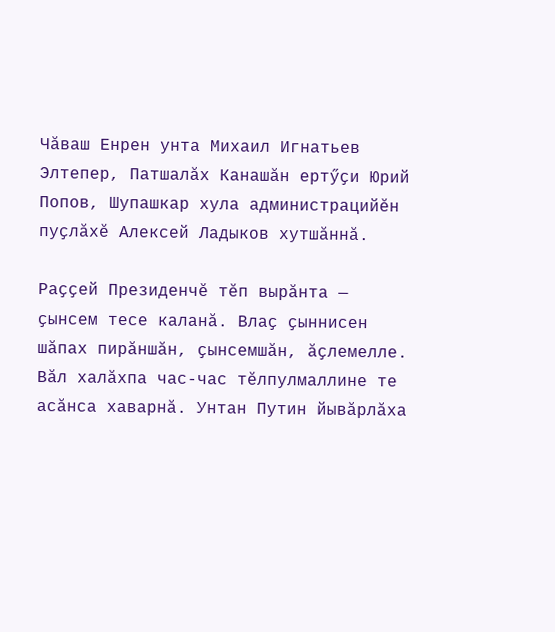Чӑваш Енрен унта Михаил Игнатьев Элтепер, Патшалӑх Канашӑн ертӳҫи Юрий Попов, Шупашкар хула администрацийӗн пуҫлӑхӗ Алексей Ладыков хутшӑннӑ.

Раҫҫей Президенчӗ тӗп вырӑнта — ҫынсем тесе каланӑ. Влаҫ ҫыннисен шӑпах пирӑншӑн, ҫынсемшӑн, ӑҫлемелле. Вӑл халӑхпа час-час тӗлпулмаллине те асӑнса хаварнӑ. Унтан Путин йывӑрлӑха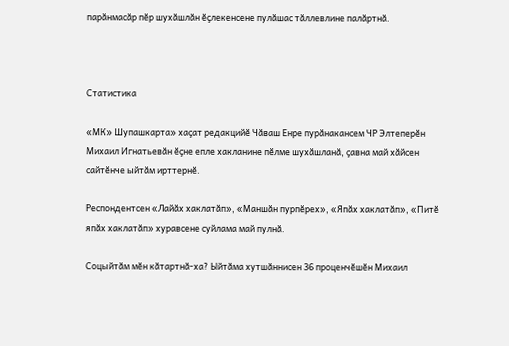парӑнмасӑр пӗр шухӑшлӑн ӗҫлекенсене пулӑшас тӑллевлине палӑртнӑ.



Статистика

«МК» Шупашкарта» хаҫат редакцийӗ Чӑваш Енре пурӑнакансем ЧР Элтеперӗн Михаил Игнатьевӑн ӗҫне епле хакланине пӗлме шухӑшланӑ, ҫавна май хӑйсен сайтӗнче ыйтӑм ирттернӗ.

Респондентсен «Лайӑх хаклатӑп», «Маншӑн пурпӗрех», «Япӑх хаклатӑп», «Питӗ япӑх хаклатӑп» хуравсене суйлама май пулнӑ.

Соцыйтӑм мӗн кӑтартнӑ-ха? Ыйтӑма хутшӑннисен 36 проценчӗшӗн Михаил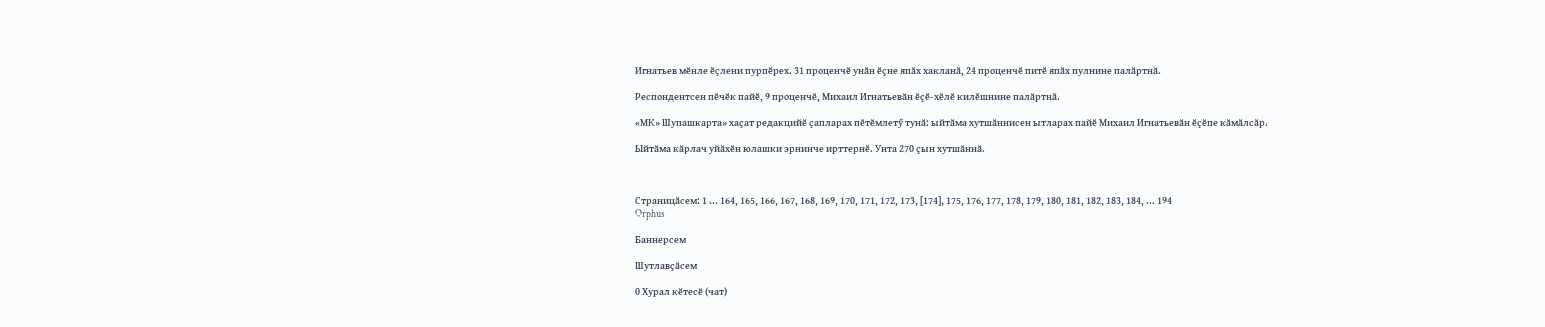Игнатьев мӗнле ӗҫлени пурпӗрех. 31 проценчӗ унӑн ӗҫне япӑх хакланӑ, 24 проценчӗ питӗ япӑх пулнине палӑртнӑ.

Респондентсен пӗчӗк пайӗ, 9 проценчӗ, Михаил Игнатьевӑн ӗҫӗ-хӗлӗ килӗшнине палӑртнӑ.

«МК» Шупашкарта» хаҫат редакцийӗ ҫапларах пӗтӗмлетӳ тунӑ: ыйтӑма хутшӑннисен ытларах пайӗ Михаил Игнатьевӑн ӗҫӗпе кӑмӑлсӑр.

Ыйтӑма кӑрлач уйӑхӗн юлашки эрнинче ирттернӗ. Унта 270 ҫын хутшӑннӑ.



Страницӑсем: 1 ... 164, 165, 166, 167, 168, 169, 170, 171, 172, 173, [174], 175, 176, 177, 178, 179, 180, 181, 182, 183, 184, ... 194
Orphus

Баннерсем

Шутлавҫӑсем

0 Хурал кӗтесӗ (чат)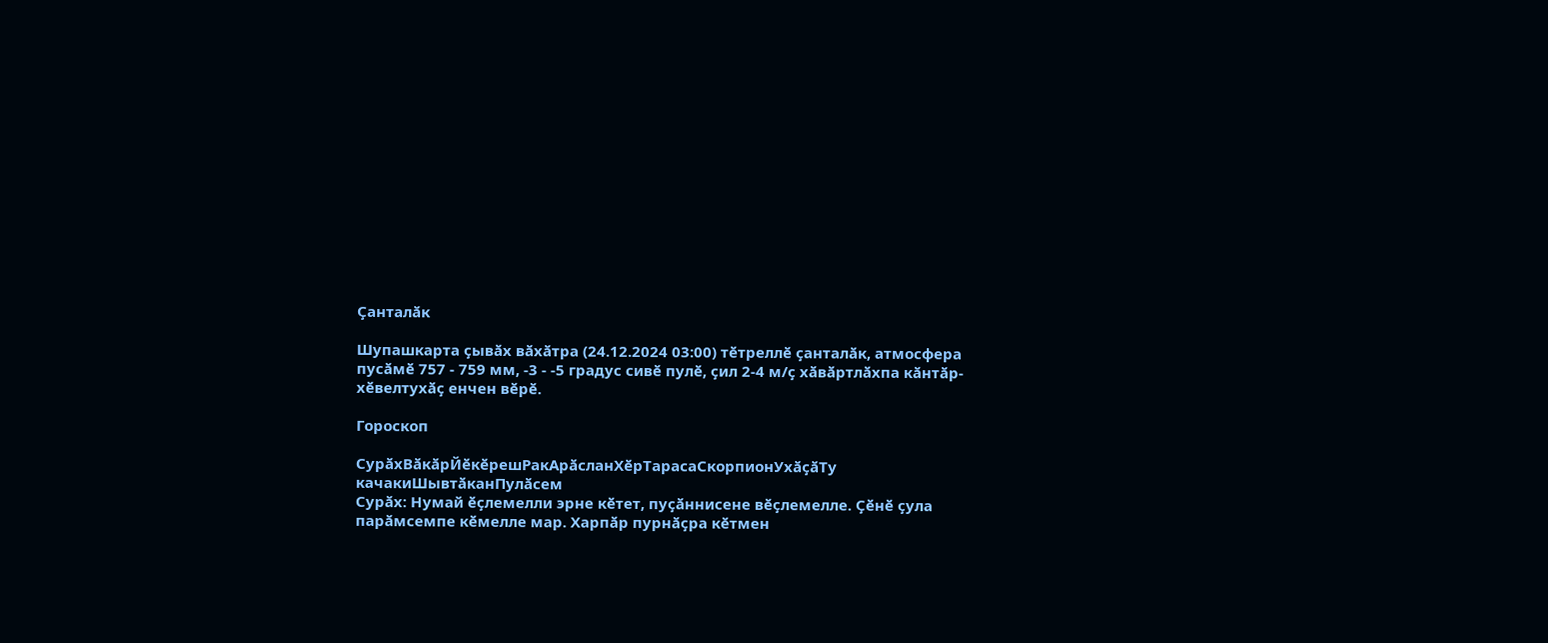Ҫанталӑк

Шупашкарта ҫывӑх вӑхӑтра (24.12.2024 03:00) тӗтреллӗ ҫанталӑк, атмосфера пусӑмӗ 757 - 759 мм, -3 - -5 градус сивӗ пулӗ, ҫил 2-4 м/ҫ хӑвӑртлӑхпа кӑнтӑр-хӗвелтухӑҫ енчен вӗрӗ.

Гороскоп

СурӑхВӑкӑрЙӗкӗрешРакАрӑсланХӗрТарасаСкорпионУхӑҫӑТу качакиШывтӑканПулӑсем
Сурӑх: Нумай ӗҫлемелли эрне кӗтет, пуҫӑннисене вӗҫлемелле. Ҫӗнӗ ҫула парӑмсемпе кӗмелле мар. Харпӑр пурнӑҫра кӗтмен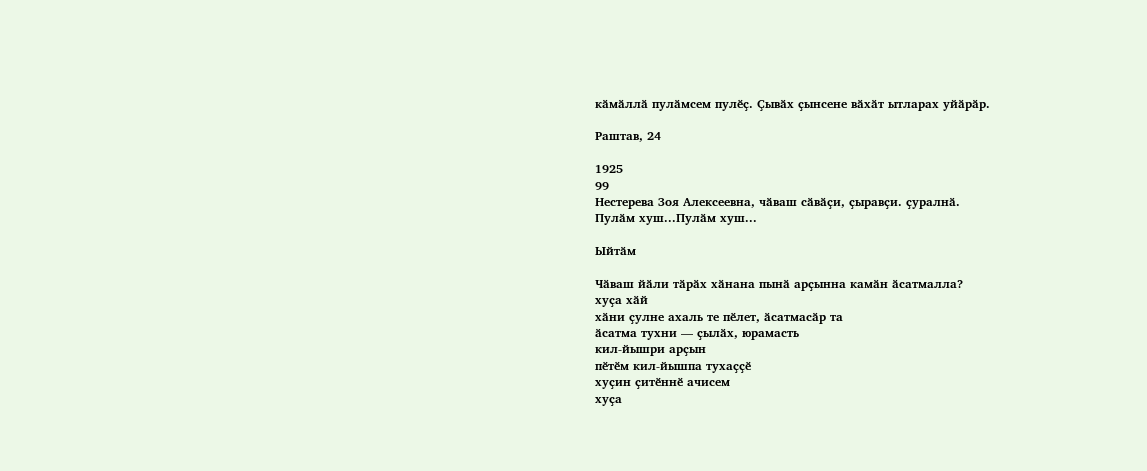кӑмӑллӑ пулӑмсем пулӗҫ. Ҫывӑх ҫынсене вӑхӑт ытларах уйӑрӑр.

Раштав, 24

1925
99
Нестерева Зоя Алексеевна, чӑваш сӑвӑҫи, ҫыравҫи. ҫуралнӑ.
Пулӑм хуш...Пулӑм хуш...

Ыйтӑм

Чӑваш йӑли тӑрӑх хӑнана пынӑ арҫынна камӑн ӑсатмалла?
хуҫа хӑй
хӑни ҫулне ахаль те пӗлет, ӑсатмасӑр та
ӑсатма тухни — ҫылӑх, юрамасть
кил-йышри арҫын
пӗтӗм кил-йышпа тухаҫҫӗ
хуҫин ҫитӗннӗ ачисем
хуҫа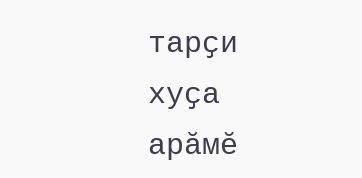тарҫи
хуҫа арӑмӗ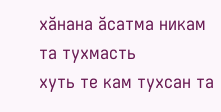хӑнана ӑсатма никам та тухмасть
хуть те кам тухсан та